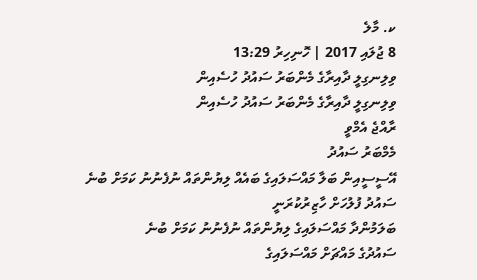ކ. މާލެ
8 ޖުލައި 2017 | ހޮނިހިރު 13:29
ވިލިނގިލީ ދާއިރާގެ މެންބަރު ސައުދު ހުސެއިން
ވިލިނގިލީ ދާއިރާގެ މެންބަރު ސައުދު ހުސެއިން
ރާއްޖެ އެމްވީ
މެމްބަރު ސައުދު
އޭސީސީއިން ބަލާ މައްސަލައިގެ ބައެއް ލިޔުންތައް ނުފެނުނު ކަމަށް ބުނެ ސައުދު ފުލުހަށް ހާޒިރުކުރަނީ
ބަލަމުންދާ މައްސަލައިގެ ލިޔުންތައް ނުފެނުނު ކަމަށް ބުނެ
ސައުދުގެ މައްޗަށް މައްސަލައިގެ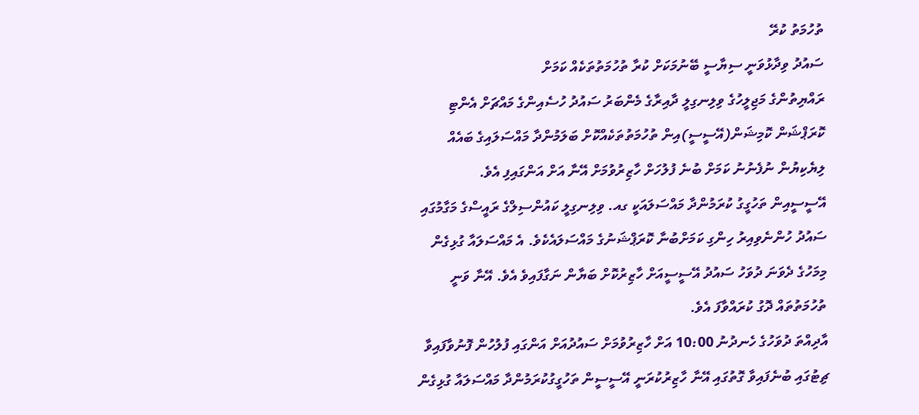ތުހުމަތު ކުރޭ
ސައުދު ވިދާޅުވަނީ ސިޔާސީ ބޭނުމަކަށް ކުރާ ތުހުމަތުތަކެއް ކަމަށް
ރައްޔިތުންގެ މަޖިލީހުގެ ވިލިނގިލީ ދާއިރާގެ މެންބަރު ސައުދު ހުސެއިންގެ މައްޗަށް އެންޓި ކޮރަޕްޝަން ކޮމިޝަން(އޭސީސީ)އިން ތުހުމަތުތަކެއްކޮށް ބަލަމުންދާ މައްސަލައިގެ ބައެއް ލިޔެކިޔުން ނުފެނުނު ކަމަށް ބުނެ ފުލުހަށް ހާޒިރުވުމަށް އޭނާ އަށް އަންގައިފި އެވެ.
އޭސީސީއިން ތަހުގީގު ކުރަމުންދާ މައްސަލައަކީ ގއ. ވިލިނގިލީ ކައުންސިލްގެ ރައީސްގެ މަގާމުގައި ސައުދު ހުންނެވިއިރު ހިންގި ކަމަށްބުނާ ކޮރަޕްޝަނުގެ މައްސަލައެކެވެ. އެ މައްސަލައާ ގުޅިގެން މިމަހުގެ ދެވަނަ ދުވަހު ސައުދު އޭސީސީއަށް ހާޒިރުކޮށް ބަޔާން ނަގާފައިވެ އެވެ. އޭނާ ވަނީ ތުހުމަތުތައް ދޮގު ކުރައްވާފަ އެވެ.
އާދިއްތަ ދުވަހުގެ ހެނދުނު 10:00 އަށް ހާޒިރުވުމަށް ސައުދުއަށް އަންގައި ފުލުހުން ފޮނުވާފައިވާ ޗިޓުގައި ބުނެފައިވާ ގޮތުގައި އޭނާ ހާޒިރުކުރަނީ އޭސީސީން ތަހުގީގުކުރަމުންދާ މައްސަލައާ ގުޅިގެން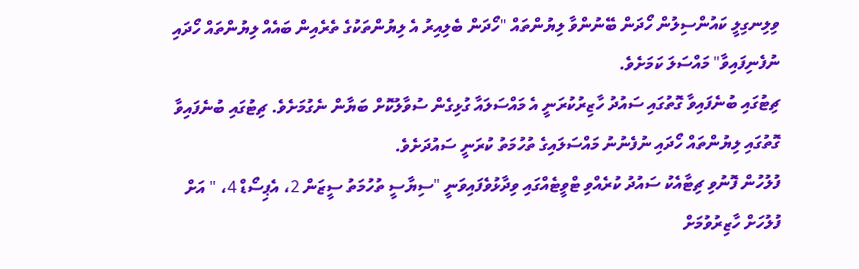ވިލިނގިލީ ކައުންސިލުން ހޯދަން ބޭނުންވާ ލިޔުންތައް "ހޯދަން ބެލިއިރު އެ ލިޔުންތަކުގެ ތެރެއިން ބައެއް ލިޔުންތައް ހޯދައި ނުފެނިފައިވާ" މައްސަލަ ކަމަށެވެ.
ޗިޓުގައި ބުނެފައިވާ ގޮތުގައި ސައުދު ހާޒިރުކުރަނީ އެ މައްސަލައާ ގުޅިގެން ސުވާލުކޮށް ބަޔާން ނެގުމަށެވެ. ޗިޓުގައި ބުނެފައިވާ ގޮތުގައި ލިޔުންތައް ހޯދައި ނުފެނުނު މައްސަލައިގެ ތުހުމަތު ކުރަނީ ސައުދަށެވެ.
ފުލުހުން ފޮނުވި ޗިޓާއެކު ސައުދު ކުރެއްވި ޓްވީޓެއްގައި ވިދާޅުވެފައިވަނީ "ސިޔާސީ ތުހުމަތު ސީޒަން 2، އެޕިސޯޑް 4، " އަށް ފުލުހަށް ހާޒިރުވުމަށް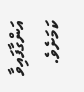އަންގާފައިވާ ކަމަށެވެ.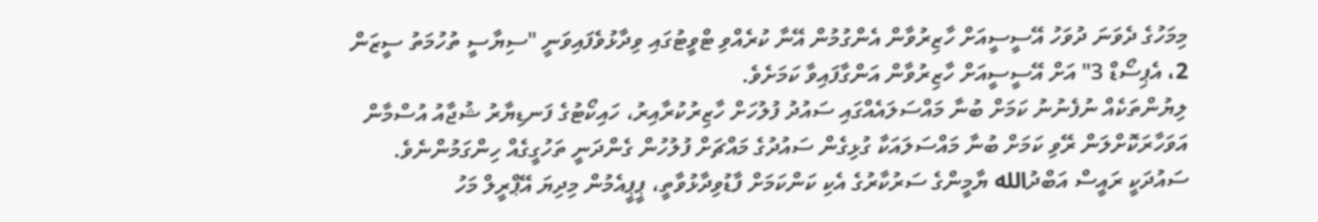މިމަހުގެ ދެވަނަ ދުވަހު އޭސީސީއަށް ހާޒިރުވާން އެންގުމުން އޭނާ ކުރެއްވި ޓްވީޓުގައި ވިދާޅުވެފައިވަނީ "ސިޔާސީ ތުހުމަތު ސީޒަން 2، އެޕިސޯޑް 3" އަށް އޭސީސީއަށް ހާޒިރުވާން އަންގާފައިވާ ކަމަށެވެ.
ލިޔުންތަކެއް ނުފެނުނު ކަމަށް ބުނާ މައްސަލައެއްގައި ސައުދު ފުލުހަށް ހާޒިރުކުރާއިރު، ހައިކޯޓުގެ ފަނޑިޔާރު ޝުޖާއު އުސްމާން އަވަހާރަކޮށްލަން ރޭވި ކަމަށް ބުނާ މައްސަލައަކާ ގުޅިގެން ސައުދުގެ މައްޗަށް ފުލުހުން ގެންދަނީ ތަހުގީގެއް ހިންގަމުންނެވެ.
ސައުދަކީ ރައީސް އަބްދުالله ޔާމީންގެ ސަރުކާރުގެ އެކި ކަންކަމަށް ފާޑުވިދާޅުވާތީ، ޕީޕީއެމުން މިދިޔަ އޭޕްރީލް މަހު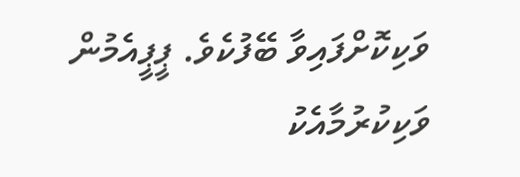ވަކިކޮށްފައިވާ ބޭފުކެވެ. ޕީޕީއެމުން ވަކިކުރުމާއެކު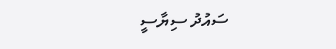ސައުދު ސިޔާސީ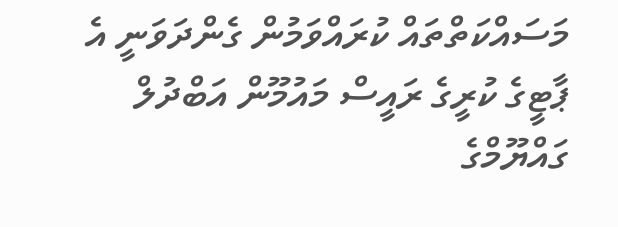މަސައްކަތްތައް ކުރައްވަމުން ގެންދަވަނީ އެ ޕާޓީގެ ކުރީގެ ރައީސް މައުމޫން އަބްދުލް ގައްޔޫމްގެ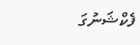ފެކްޝަނުގަ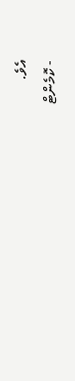އެވެ.
- ކޮމެންޓް